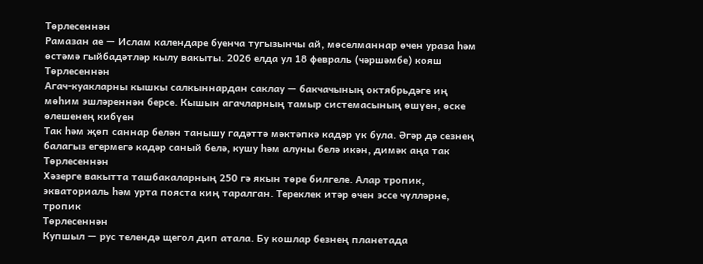Төрлесеннән
Рамазан ае — Ислам календаре буенча тугызынчы ай, мөселманнар өчен ураза һәм өстәмә гыйбадәтләр кылу вакыты. 2026 елда ул 18 февраль (чәршәмбе) кояш
Төрлесеннән
Агач-куакларны кышкы салкыннардан саклау — бакчачының октябрьдәге иң мөһим эшләреннән берсе. Кышын агачларның тамыр системасының өшүен, өске өлешенең кибүен
Так һәм җөп саннар белән танышу гадәттә мәктәпкә кадәр үк була. Әгәр дә сезнең балагыз егермегә кадәр саный белә, кушу һәм алуны белә икән, димәк аңа так
Төрлесеннән
Хәзерге вакытта ташбакаларның 250 гә якын төре билгеле. Алар тропик, экваториаль һәм урта пояста киң таралган. Тереклек итәр өчен эссе чүлләрне, тропик
Төрлесеннән
Купшыл — рус телендә щегол дип атала. Бу кошлар безнең планетада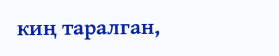киң таралган,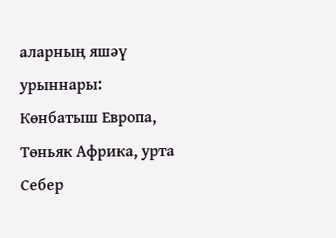аларның яшәү урыннары: Көнбатыш Европа, Төньяк Африка, урта Себер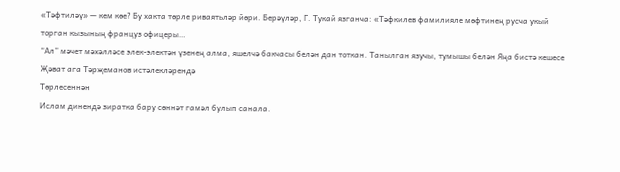«Тәфтиләү» — кем көе? Бу хакта төрле риваятьләр йөри. Берәүләр, Г. Тукай язганча: «Тәфкилев фамилияле мөфтинең русча укый торган кызының француз офицеры…
“Ал” мәчет мәхәлләсе элек-электән үзенең алма, яшелчә бакчасы белән дан тоткан. Танылган язучы, тумышы белән Яңа бистә кешесе Җәват ага Тәрҗеманов истәлекләрендә
Төрлесеннән
Ислам динендә зиратка бару сөннәт гамәл булып санала.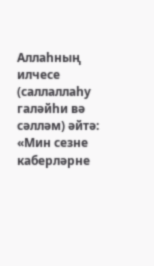Аллаһның илчесе (саллаллаһу галәйһи вә сәлләм) әйтә: «Мин сезне каберләрне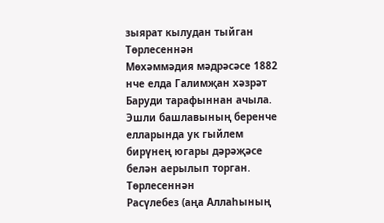зыярат кылудан тыйган
Төрлесеннән
Мөхәммәдия мәдрәсәсе 1882 нче елда Галимҗан хәзрәт Баруди тарафыннан ачыла. Эшли башлавының беренче елларында ук гыйлем бирүнең югары дәрәҗәсе белән аерылып торган.
Төрлесеннән
Расүлебез (аңа Аллаһының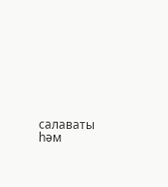салаваты һәм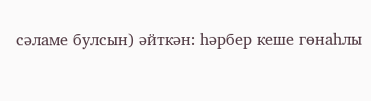сәламе булсын) әйткән: һәрбер кеше гөнаһлы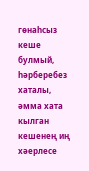гөнаһсыз кеше булмый, һәрберебез хаталы, әмма хата кылган кешенең иң хәерлесе